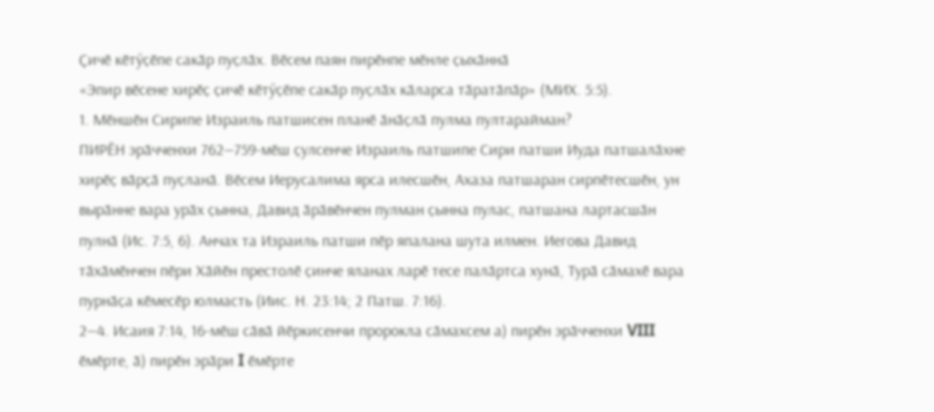Ҫичӗ кӗтӳҫӗпе сакӑр пуҫлӑх. Вӗсем паян пирӗнпе мӗнле ҫыхӑннӑ
«Эпир вӗсене хирӗҫ ҫичӗ кӗтӳҫӗпе сакӑр пуҫлӑх кӑларса тӑратӑпӑр» (МИХ. 5:5).
1. Мӗншӗн Сирипе Израиль патшисен планӗ ӑнӑҫлӑ пулма пултарайман?
ПИРӖН эрӑчченхи 762—759-мӗш ҫулсенче Израиль патшипе Сири патши Иуда патшалӑхне хирӗҫ вӑрҫӑ пуҫланӑ. Вӗсем Иерусалима ярса илесшӗн, Ахаза патшаран сирпӗтесшӗн, ун вырӑнне вара урӑх ҫынна, Давид ӑрӑвӗнчен пулман ҫынна пулас, патшана лартасшӑн пулнӑ (Ис. 7:5, 6). Анчах та Израиль патши пӗр япалана шута илмен. Иегова Давид тӑхӑмӗнчен пӗри Хӑйӗн престолӗ ҫинче яланах ларӗ тесе палӑртса хунӑ, Турӑ сӑмахӗ вара пурнӑҫа кӗмесӗр юлмасть (Иис. Н. 23:14; 2 Патш. 7:16).
2—4. Исаия 7:14, 16-мӗш сӑвӑ йӗркисенчи пророкла сӑмахсем а) пирӗн эрӑчченхи VIII ӗмӗрте, ӑ) пирӗн эрӑри I ӗмӗрте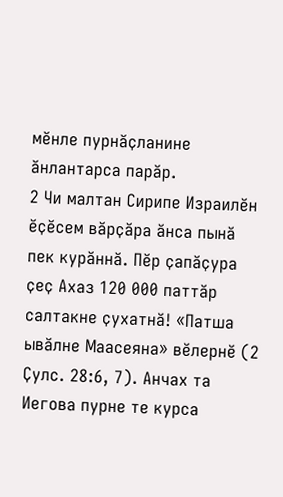мӗнле пурнӑҫланине ӑнлантарса парӑр.
2 Чи малтан Сирипе Израилӗн ӗҫӗсем вӑрҫӑра ӑнса пынӑ пек курӑннӑ. Пӗр ҫапӑҫура ҫеҫ Ахаз 120 000 паттӑр салтакне ҫухатнӑ! «Патша ывӑлне Маасеяна» вӗлернӗ (2 Ҫулс. 28:6, 7). Анчах та Иегова пурне те курса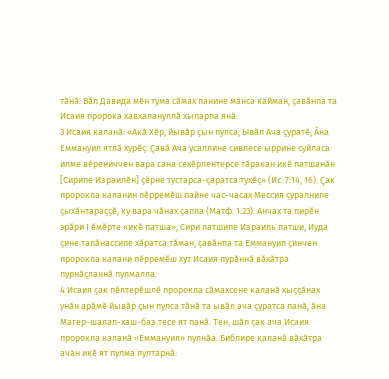тӑнӑ. Вӑл Давида мӗн тума сӑмах панине манса кайман, ҫавӑнпа та Исаия пророка хавхалануллӑ хыпарпа янӑ.
3 Исаия каланӑ: «Акӑ Хӗр, йывӑр ҫын пулса, Ывӑл Ача ҫуратӗ, Ӑна Еммануил ятлӑ хурӗҫ. Ҫавӑ Ача усаллине сивлесе ыррине суйласа илме вӗрениччен вара сана сехӗрлентерсе тӑракан икӗ патшанӑн [Сирипе Израилӗн] ҫӗрне тустарса-ҫаратса тухӗҫ» (Ис. 7:14, 16). Ҫак пророкла каланин пӗрремӗш пайне час-часах Мессия ҫуралнипе ҫыхӑнтараҫҫӗ, ку вара чӑнах ҫапла (Матф. 1:23). Анчах та пирӗн эрӑри I ӗмӗрте «икӗ патша», Сири патшипе Израиль патши, Иуда ҫине тапӑнассипе хӑратса тӑман, ҫавӑнпа та Еммануил ҫинчен пророкла калани пӗрремӗш хут Исаия пурӑннӑ вӑхӑтра пурнӑҫланнӑ пулмалла.
4 Исаия ҫак пӗлтерӗшлӗ пророкла сӑмахсене каланӑ хыҫҫӑнах унӑн арӑмӗ йывӑр ҫын пулса тӑнӑ та ывӑл ача ҫуратса панӑ, ӑна Магер-шалал-хаш-баз тесе ят панӑ. Тен, шӑп ҫак ача Исаия пророкла каланӑ «Еммануил» пулнӑa. Библире каланӑ вӑхӑтра ачан икӗ ят пулма пултарнӑ: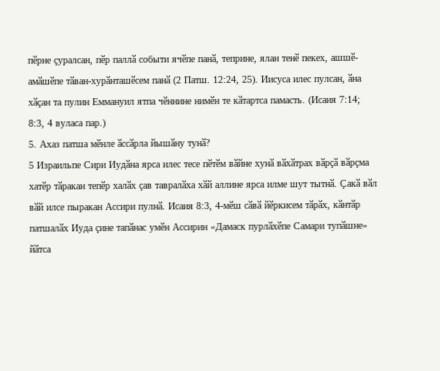пӗрне ҫуралсан, пӗр паллӑ событи ячӗпе панӑ, теприне, ялан тенӗ пекех, ашшӗ-амӑшӗпе тӑван-хурӑнташӗсем панӑ (2 Патш. 12:24, 25). Иисуса илес пулсан, ӑна хӑҫан та пулин Еммануил ятпа чӗннине нимӗн те кӑтартса памасть. (Исаия 7:14; 8:3, 4 вуласа пар.)
5. Ахаз патша мӗнле ӑссӑрла йышӑну тунӑ?
5 Израильпе Сири Иудӑна ярса илес тесе пӗтӗм вӑйне хунӑ вӑхӑтрах вӑрҫӑ вӑрҫма хатӗр тӑракан тепӗр халӑх ҫав тавралӑха хӑй аллине ярса илме шут тытнӑ. Ҫакӑ вӑл вӑй илсе пыракан Ассири пулнӑ. Исаия 8:3, 4-мӗш сӑвӑ йӗркисем тӑрӑх, кӑнтӑр патшалӑх Иуда ҫине тапӑнас умӗн Ассирин «Дамаск пурлӑхӗпе Самари тупӑшне» йӑтса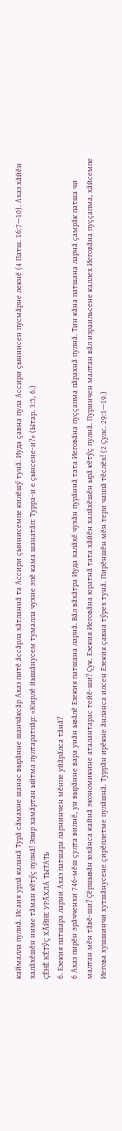каймалла пулнӑ. Исаия урлӑ каланӑ Турӑ сӑмахне шанас вырӑнне шанчӑксӑр Ахаз питӗ ӑссӑрла хӑтланнӑ та Ассири ҫыннисемпе килӗшӳ тунӑ. Иуда ҫавна пула Ассири ҫыннисен пусмӑрне лекнӗ (4 Патш. 16:7—10). Ахаз хӑйӗн халӑхӗшӗн ниме тӑман кӗтӳҫ пулнӑ! Эпир хамӑртан ыйтма пултаратпӑр: «Кирлӗ йышӑнусем тумалла чухне эпӗ кама шанатӑп: Турра-и е ҫынсене-и?» (Ытар. 3:5, 6.)
ҪӖНӖ КӖТӲҪ ХӐЙНЕ УРӐХЛА ТЫТАТЬ
6. Езекия патшара ларни Ахаз патшара ларнинчен мӗнпе уйӑрӑлса тӑнӑ?
6 Ахаз пирӗн эрӑчченхи 746-мӗш ҫулта вилнӗ, ун вырӑнне вара унӑн ывӑлӗ Езекия патшана ларнӑ. Вӑл вӑхӑтра Иуда халӑхӗ чухӑн пурӑннӑ тата Иеговӑна пуҫҫапма пӑрахнӑ пулнӑ. Тин кӑна патшана ларнӑ ҫамрӑк патша чи малтан мӗн тӑвӗ-ши? Ҫӗршывӑн юхӑнса кайнӑ экономикине аталантарас тейӗ-ши? Ҫук. Езекия Иеговӑна юратнӑ тата хӑйӗн халӑхӗшӗн ырӑ кӗтӳҫ пулнӑ. Пуринчен малтан вӑл израильсене каллех Иеговӑна пуҫҫапма, хӑйсемпе Иегова хушшинчи хутшӑнусене ҫирӗплетме пулӑшнӑ. Туррӑн ирӗкне ӑнланса илсен Езекия ҫавна тӳрех тунӑ. Пирӗншӗн мӗн тери чаплӑ тӗслӗх! (2 Ҫулс. 29:1—19.)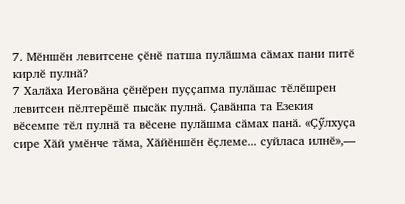7. Мӗншӗн левитсене ҫӗнӗ патша пулӑшма сӑмах пани питӗ кирлӗ пулнӑ?
7 Халӑха Иеговӑна ҫӗнӗрен пуҫҫапма пулӑшас тӗлӗшрен левитсен пӗлтерӗшӗ пысӑк пулнӑ. Ҫавӑнпа та Езекия вӗсемпе тӗл пулнӑ та вӗсене пулӑшма сӑмах панӑ. «Ҫӳлхуҫа сире Хӑй умӗнче тӑма, Хӑйӗншӗн ӗҫлеме... суйласа илнӗ»,—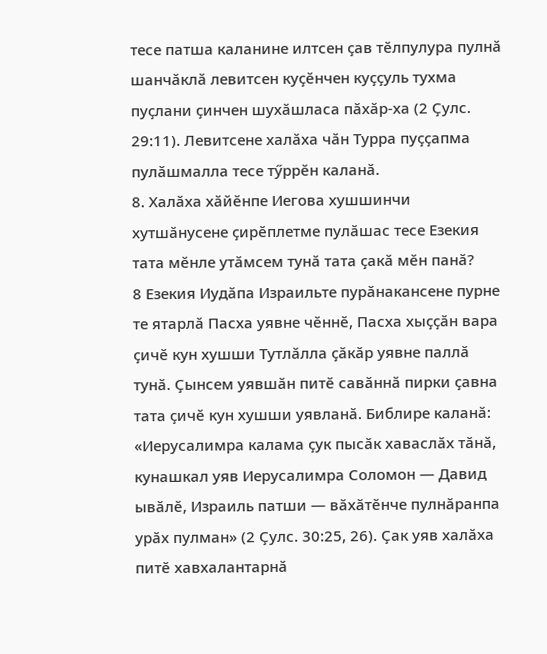тесе патша каланине илтсен ҫав тӗлпулура пулнӑ шанчӑклӑ левитсен куҫӗнчен куҫҫуль тухма пуҫлани ҫинчен шухӑшласа пӑхӑр-ха (2 Ҫулс. 29:11). Левитсене халӑха чӑн Турра пуҫҫапма пулӑшмалла тесе тӳррӗн каланӑ.
8. Халӑха хӑйӗнпе Иегова хушшинчи хутшӑнусене ҫирӗплетме пулӑшас тесе Езекия тата мӗнле утӑмсем тунӑ тата ҫакӑ мӗн панӑ?
8 Езекия Иудӑпа Израильте пурӑнакансене пурне те ятарлӑ Пасха уявне чӗннӗ, Пасха хыҫҫӑн вара ҫичӗ кун хушши Тутлӑлла ҫӑкӑр уявне паллӑ тунӑ. Ҫынсем уявшӑн питӗ савӑннӑ пирки ҫавна тата ҫичӗ кун хушши уявланӑ. Библире каланӑ: «Иерусалимра калама ҫук пысӑк хаваслӑх тӑнӑ, кунашкал уяв Иерусалимра Соломон — Давид ывӑлӗ, Израиль патши — вӑхӑтӗнче пулнӑранпа урӑх пулман» (2 Ҫулс. 30:25, 26). Ҫак уяв халӑха питӗ хавхалантарнӑ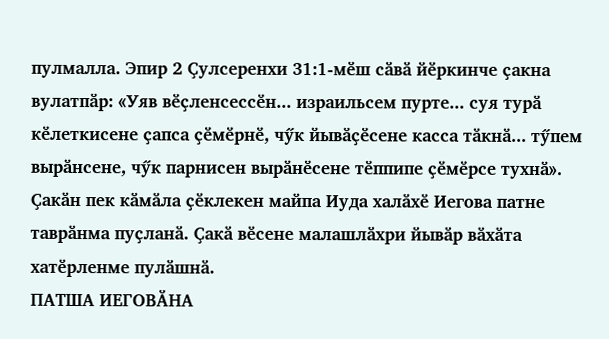пулмалла. Эпир 2 Ҫулсеренхи 31:1-мӗш сӑвӑ йӗркинче ҫакна вулатпӑр: «Уяв вӗҫленсессӗн... израильсем пурте... суя турӑ кӗлеткисене ҫапса ҫӗмӗрнӗ, чӳк йывӑҫӗсене касса тӑкнӑ... тӳпем вырӑнсене, чӳк парнисен вырӑнӗсене тӗппипе ҫӗмӗрсе тухнӑ». Ҫакӑн пек кӑмӑла ҫӗклекен майпа Иуда халӑхӗ Иегова патне таврӑнма пуҫланӑ. Ҫакӑ вӗсене малашлӑхри йывӑр вӑхӑта хатӗрленме пулӑшнӑ.
ПАТША ИЕГОВӐНА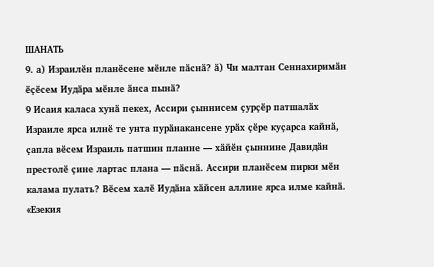ШАНАТЬ
9. а) Израилӗн планӗсене мӗнле пӑснӑ? ӑ) Чи малтан Сеннахиримӑн ӗҫӗсем Иудӑра мӗнле ӑнса пынӑ?
9 Исаия каласа хунӑ пекех, Ассири ҫыннисем ҫурҫӗр патшалӑх Израиле ярса илнӗ те унта пурӑнакансене урӑх ҫӗре куҫарса кайнӑ, ҫапла вӗсем Израиль патшин планне — хӑйӗн ҫыннине Давидӑн престолӗ ҫине лартас плана — пӑснӑ. Ассири планӗсем пирки мӗн калама пулать? Вӗсем халӗ Иудӑна хӑйсен аллине ярса илме кайнӑ. «Езекия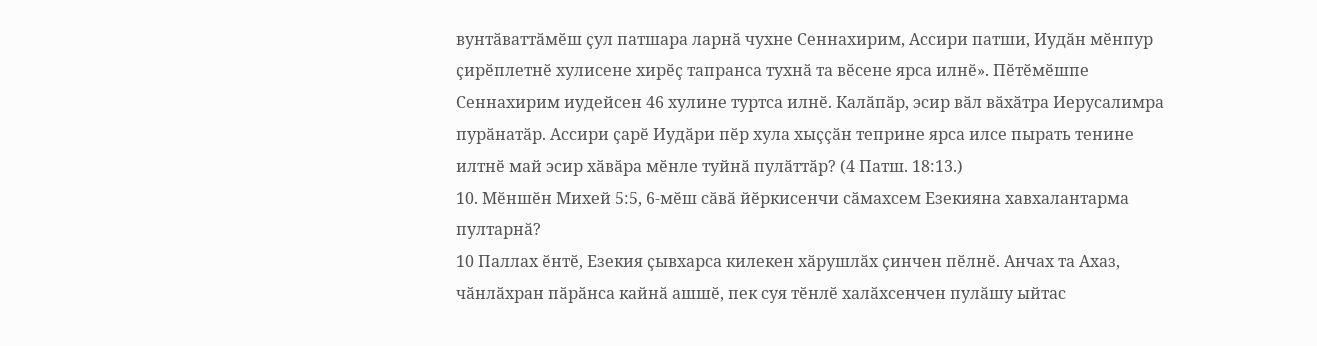вунтӑваттӑмӗш ҫул патшара ларнӑ чухне Сеннахирим, Ассири патши, Иудӑн мӗнпур ҫирӗплетнӗ хулисене хирӗҫ тапранса тухнӑ та вӗсене ярса илнӗ». Пӗтӗмӗшпе Сеннахирим иудейсен 46 хулине туртса илнӗ. Калӑпӑр, эсир вӑл вӑхӑтра Иерусалимра пурӑнатӑр. Ассири ҫарӗ Иудӑри пӗр хула хыҫҫӑн теприне ярса илсе пырать тенине илтнӗ май эсир хӑвӑра мӗнле туйнӑ пулӑттӑр? (4 Патш. 18:13.)
10. Мӗншӗн Михей 5:5, 6-мӗш сӑвӑ йӗркисенчи сӑмахсем Езекияна хавхалантарма пултарнӑ?
10 Паллах ӗнтӗ, Езекия ҫывхарса килекен хӑрушлӑх ҫинчен пӗлнӗ. Анчах та Ахаз, чӑнлӑхран пӑрӑнса кайнӑ ашшӗ, пек суя тӗнлӗ халӑхсенчен пулӑшу ыйтас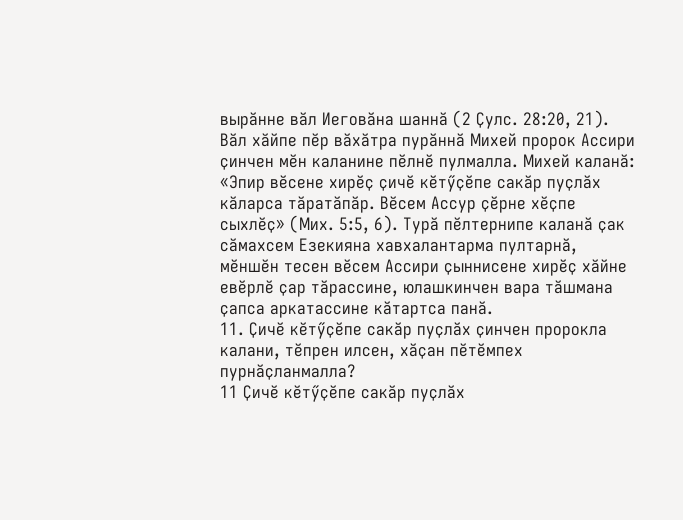вырӑнне вӑл Иеговӑна шаннӑ (2 Ҫулс. 28:20, 21). Вӑл хӑйпе пӗр вӑхӑтра пурӑннӑ Михей пророк Ассири ҫинчен мӗн каланине пӗлнӗ пулмалла. Михей каланӑ: «Эпир вӗсене хирӗҫ ҫичӗ кӗтӳҫӗпе сакӑр пуҫлӑх кӑларса тӑратӑпӑр. Вӗсем Ассур ҫӗрне хӗҫпе сыхлӗҫ» (Мих. 5:5, 6). Турӑ пӗлтернипе каланӑ ҫак сӑмахсем Езекияна хавхалантарма пултарнӑ, мӗншӗн тесен вӗсем Ассири ҫыннисене хирӗҫ хӑйне евӗрлӗ ҫар тӑрассине, юлашкинчен вара тӑшмана ҫапса аркатассине кӑтартса панӑ.
11. Ҫичӗ кӗтӳҫӗпе сакӑр пуҫлӑх ҫинчен пророкла калани, тӗпрен илсен, хӑҫан пӗтӗмпех пурнӑҫланмалла?
11 Ҫичӗ кӗтӳҫӗпе сакӑр пуҫлӑх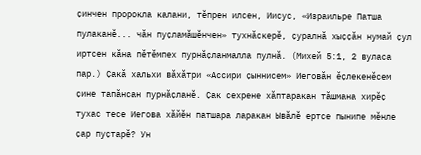ҫинчен пророкла калани, тӗпрен илсен, Иисус, «Израильре Патша пулаканӗ... чӑн пуҫламӑшӗнчен» тухнӑскерӗ, ҫуралнӑ хыҫҫӑн нумай ҫул иртсен кӑна пӗтӗмпех пурнӑҫланмалла пулнӑ. (Михей 5:1, 2 вуласа пар.) Ҫакӑ хальхи вӑхӑтри «Ассири ҫыннисем» Иеговӑн ӗҫлекенӗсем ҫине тапӑнсан пурнӑҫланӗ. Ҫак сехрене хӑптаракан тӑшмана хирӗҫ тухас тесе Иегова хӑйӗн патшара ларакан Ывӑлӗ ертсе пынипе мӗнле ҫар пуҫтарӗ? Ун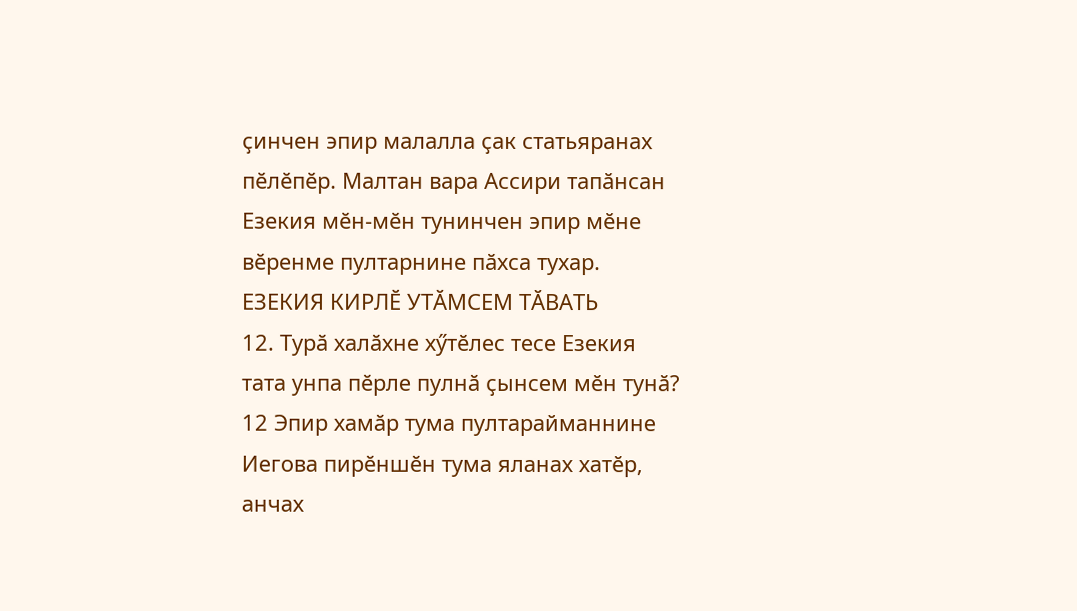ҫинчен эпир малалла ҫак статьяранах пӗлӗпӗр. Малтан вара Ассири тапӑнсан Езекия мӗн-мӗн тунинчен эпир мӗне вӗренме пултарнине пӑхса тухар.
ЕЗЕКИЯ КИРЛӖ УТӐМСЕМ ТӐВАТЬ
12. Турӑ халӑхне хӳтӗлес тесе Езекия тата унпа пӗрле пулнӑ ҫынсем мӗн тунӑ?
12 Эпир хамӑр тума пултарайманнине Иегова пирӗншӗн тума яланах хатӗр, анчах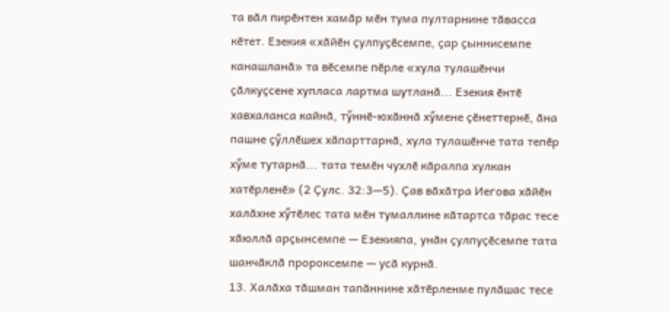та вӑл пирӗнтен хамӑр мӗн тума пултарнине тӑвасса кӗтет. Езекия «хӑйӗн ҫулпуҫӗсемпе, ҫар ҫыннисемпе канашланӑ» та вӗсемпе пӗрле «хула тулашӗнчи ҫӑлкуҫсене хупласа лартма шутланӑ... Езекия ӗнтӗ хавхаланса кайнӑ, тӳннӗ-юхӑннӑ хӳмене ҫӗнеттернӗ, ӑна пашне ҫӳллӗшех хӑпарттарнӑ, хула тулашӗнче тата тепӗр хӳме тутарнӑ... тата темӗн чухлӗ кӑралпа хулкан хатӗрленӗ» (2 Ҫулс. 32:3—5). Ҫав вӑхӑтра Иегова хӑйӗн халӑхне хӳтӗлес тата мӗн тумаллине кӑтартса тӑрас тесе хӑюллӑ арҫынсемпе — Езекияпа, унӑн ҫулпуҫӗсемпе тата шанчӑклӑ пророксемпе — усӑ курнӑ.
13. Халӑха тӑшман тапӑннине хӑтӗрленме пулӑшас тесе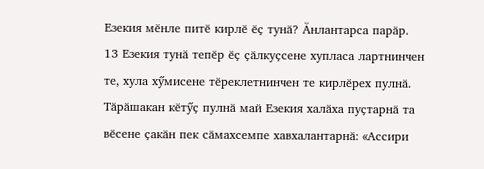Езекия мӗнле питӗ кирлӗ ӗҫ тунӑ? Ӑнлантарса парӑр.
13 Езекия тунӑ тепӗр ӗҫ ҫӑлкуҫсене хупласа лартнинчен те, хула хӳмисене тӗреклетнинчен те кирлӗрех пулнӑ. Тӑрӑшакан кӗтӳҫ пулнӑ май Езекия халӑха пуҫтарнӑ та вӗсене ҫакӑн пек сӑмахсемпе хавхалантарнӑ: «Ассири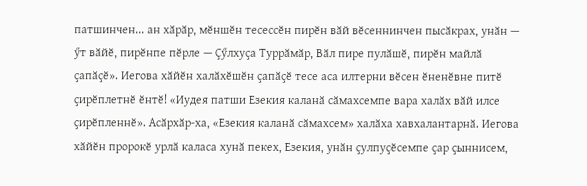патшинчен... ан хӑрӑр, мӗншӗн тесессӗн пирӗн вӑй вӗсеннинчен пысӑкрах, унӑн — ӳт вӑйӗ, пирӗнпе пӗрле — Ҫӳлхуҫа Туррӑмӑр, Вӑл пире пулӑшӗ, пирӗн майлӑ ҫапӑҫӗ». Иегова хӑйӗн халӑхӗшӗн ҫапӑҫӗ тесе аса илтерни вӗсен ӗненӗвне питӗ ҫирӗплетнӗ ӗнтӗ! «Иудея патши Езекия каланӑ сӑмахсемпе вара халӑх вӑй илсе ҫирӗпленнӗ». Асӑрхӑр-ха, «Езекия каланӑ сӑмахсем» халӑха хавхалантарнӑ. Иегова хӑйӗн пророкӗ урлӑ каласа хунӑ пекех, Езекия, унӑн ҫулпуҫӗсемпе ҫар ҫыннисем,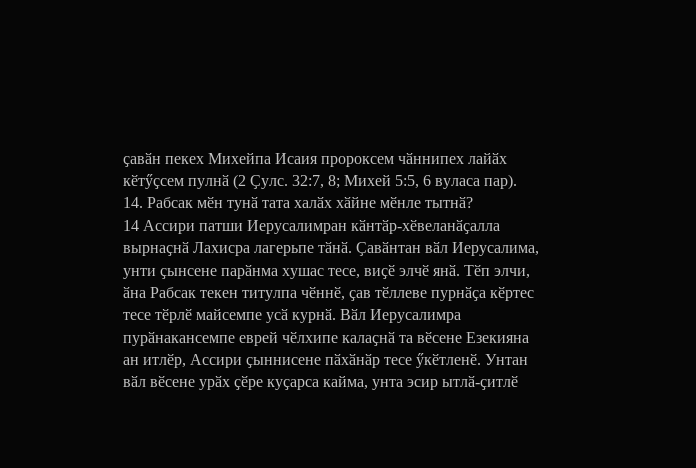ҫавӑн пекех Михейпа Исаия пророксем чӑннипех лайӑх кӗтӳҫсем пулнӑ (2 Ҫулс. 32:7, 8; Михей 5:5, 6 вуласа пар).
14. Рабсак мӗн тунӑ тата халӑх хӑйне мӗнле тытнӑ?
14 Ассири патши Иерусалимран кӑнтӑр-хӗвеланӑҫалла вырнаҫнӑ Лахисра лагерьпе тӑнӑ. Ҫавӑнтан вӑл Иерусалима, унти ҫынсене парӑнма хушас тесе, виҫӗ элчӗ янӑ. Тӗп элчи, ӑна Рабсак текен титулпа чӗннӗ, ҫав тӗллеве пурнӑҫа кӗртес тесе тӗрлӗ майсемпе усӑ курнӑ. Вӑл Иерусалимра пурӑнакансемпе еврей чӗлхипе калаҫнӑ та вӗсене Езекияна ан итлӗр, Ассири ҫыннисене пӑхӑнӑр тесе ӳкӗтленӗ. Унтан вӑл вӗсене урӑх ҫӗре куҫарса кайма, унта эсир ытлӑ-ҫитлӗ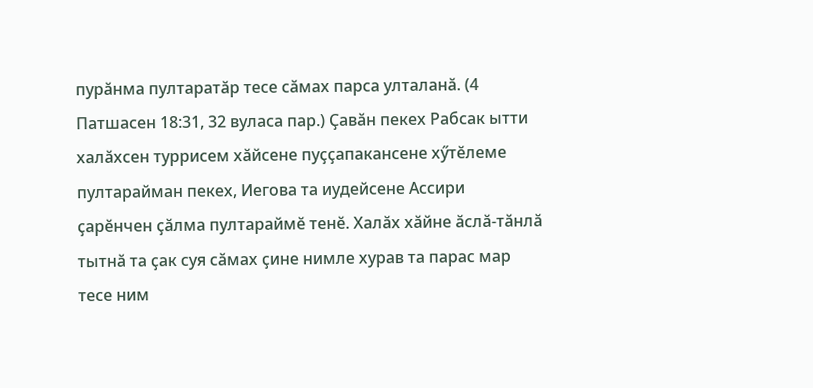пурӑнма пултаратӑр тесе сӑмах парса улталанӑ. (4 Патшасен 18:31, 32 вуласа пар.) Ҫавӑн пекех Рабсак ытти халӑхсен туррисем хӑйсене пуҫҫапакансене хӳтӗлеме пултарайман пекех, Иегова та иудейсене Ассири ҫарӗнчен ҫӑлма пултараймӗ тенӗ. Халӑх хӑйне ӑслӑ-тӑнлӑ тытнӑ та ҫак суя сӑмах ҫине нимле хурав та парас мар тесе ним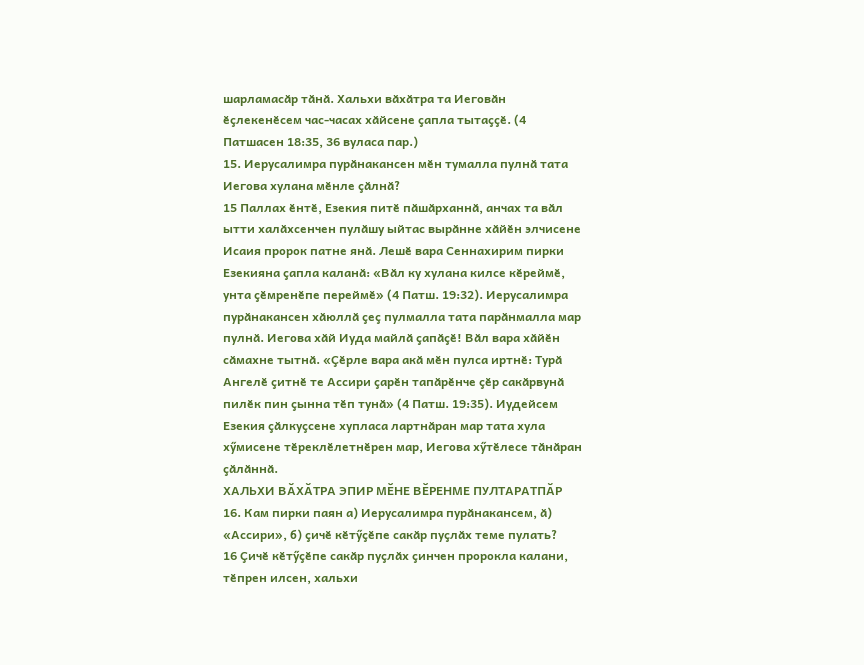шарламасӑр тӑнӑ. Хальхи вӑхӑтра та Иеговӑн ӗҫлекенӗсем час-часах хӑйсене ҫапла тытаҫҫӗ. (4 Патшасен 18:35, 36 вуласа пар.)
15. Иерусалимра пурӑнакансен мӗн тумалла пулнӑ тата Иегова хулана мӗнле ҫӑлнӑ?
15 Паллах ӗнтӗ, Езекия питӗ пӑшӑрханнӑ, анчах та вӑл ытти халӑхсенчен пулӑшу ыйтас вырӑнне хӑйӗн элчисене Исаия пророк патне янӑ. Лешӗ вара Сеннахирим пирки Езекияна ҫапла каланӑ: «Вӑл ку хулана килсе кӗреймӗ, унта ҫӗмренӗпе переймӗ» (4 Патш. 19:32). Иерусалимра пурӑнакансен хӑюллӑ ҫеҫ пулмалла тата парӑнмалла мар пулнӑ. Иегова хӑй Иуда майлӑ ҫапӑҫӗ! Вӑл вара хӑйӗн сӑмахне тытнӑ. «Ҫӗрле вара акӑ мӗн пулса иртнӗ: Турӑ Ангелӗ ҫитнӗ те Ассири ҫарӗн тапӑрӗнче ҫӗр сакӑрвунӑ пилӗк пин ҫынна тӗп тунӑ» (4 Патш. 19:35). Иудейсем Езекия ҫӑлкуҫсене хупласа лартнӑран мар тата хула хӳмисене тӗреклӗлетнӗрен мар, Иегова хӳтӗлесе тӑнӑран ҫӑлӑннӑ.
ХАЛЬХИ ВӐХӐТРА ЭПИР МӖНЕ ВӖРЕНМЕ ПУЛТАРАТПӐР
16. Кам пирки паян а) Иерусалимра пурӑнакансем, ӑ) «Ассири», б) ҫичӗ кӗтӳҫӗпе сакӑр пуҫлӑх теме пулать?
16 Ҫичӗ кӗтӳҫӗпе сакӑр пуҫлӑх ҫинчен пророкла калани, тӗпрен илсен, хальхи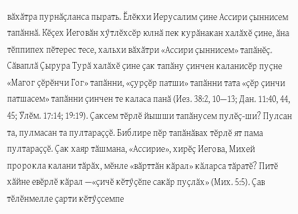вӑхӑтра пурнӑҫланса пырать. Ӗлӗкхи Иерусалим ҫине Ассири ҫыннисем тапӑннӑ. Кӗҫех Иеговӑн хӳтлӗхсӗр юлнӑ пек курӑнакан халӑхӗ ҫине, ӑна тӗппипех пӗтерес тесе, хальхи вӑхӑтри «Ассири ҫыннисем» тапӑнӗҫ. Сӑваплӑ Ҫырура Турӑ халӑхӗ ҫине ҫак тапӑну ҫинчен каланисӗр пуҫне «Магог ҫӗрӗнчи Гог» тапӑнни, «ҫурҫӗр патши» тапӑнни тата «ҫӗр ҫинчи патшасем» тапӑнни ҫинчен те каласа панӑ (Иез. 38:2, 10—13; Дан. 11:40, 44, 45; Ӳлӗм. 17:14; 19:19). Ҫаксем тӗрлӗ йышши тапӑнусем пулӗҫ-ши? Пулсан та, пулмасан та пултараҫҫӗ. Библире пӗр тапӑнӑвах тӗрлӗ ят пама пултараҫҫӗ. Ҫак хаяр тӑшмана, «Ассирие», хирӗҫ Иегова, Михей пророкла калани тӑрӑх, мӗнле «вӑрттӑн кӑрал» кӑларса тӑратӗ? Питӗ хӑйне евӗрлӗ кӑрал —«ҫичӗ кӗтӳҫӗпе сакӑр пуҫлӑх» (Мих. 5:5). Ҫав тӗлӗнмелле ҫарти кӗтӳҫсемпе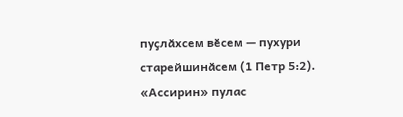пуҫлӑхсем вӗсем — пухури старейшинӑсем (1 Петр 5:2). «Ассирин» пулас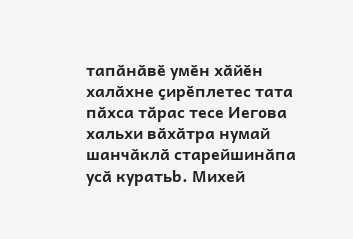тапӑнӑвӗ умӗн хӑйӗн халӑхне ҫирӗплетес тата пӑхса тӑрас тесе Иегова хальхи вӑхӑтра нумай шанчӑклӑ старейшинӑпа усӑ куратьb. Михей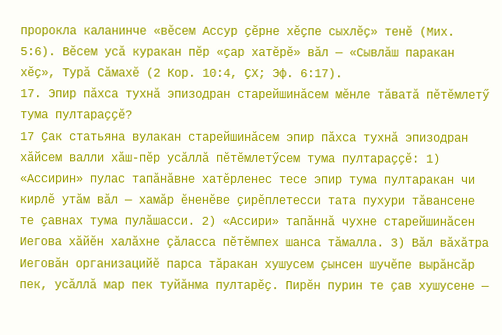пророкла каланинче «вӗсем Ассур ҫӗрне хӗҫпе сыхлӗҫ» тенӗ (Мих. 5:6). Вӗсем усӑ куракан пӗр «ҫар хатӗрӗ» вӑл — «Сывлӑш паракан хӗҫ», Турӑ Сӑмахӗ (2 Кор. 10:4, ҪХ; Эф. 6:17).
17. Эпир пӑхса тухнӑ эпизодран старейшинӑсем мӗнле тӑватӑ пӗтӗмлетӳ тума пултараҫҫӗ?
17 Ҫак статьяна вулакан старейшинӑсем эпир пӑхса тухнӑ эпизодран хӑйсем валли хӑш-пӗр усӑллӑ пӗтӗмлетӳсем тума пултараҫҫӗ: 1) «Ассирин» пулас тапӑнӑвне хатӗрленес тесе эпир тума пултаракан чи кирлӗ утӑм вӑл — хамӑр ӗненӗве ҫирӗплетесси тата пухури тӑвансене те ҫавнах тума пулӑшасси. 2) «Ассири» тапӑннӑ чухне старейшинӑсен Иегова хӑйӗн халӑхне ҫӑласса пӗтӗмпех шанса тӑмалла. 3) Вӑл вӑхӑтра Иеговӑн организацийӗ парса тӑракан хушусем ҫынсен шучӗпе вырӑнсӑр пек, усӑллӑ мар пек туйӑнма пултарӗҫ. Пирӗн пурин те ҫав хушусене —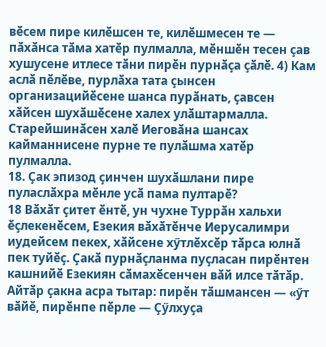вӗсем пире килӗшсен те, килӗшмесен те — пӑхӑнса тӑма хатӗр пулмалла, мӗншӗн тесен ҫав хушусене итлесе тӑни пирӗн пурнӑҫа ҫӑлӗ. 4) Кам аслӑ пӗлӗве, пурлӑха тата ҫынсен организацийӗсене шанса пурӑнать, ҫавсен хӑйсен шухӑшӗсене халех улӑштармалла. Старейшинӑсен халӗ Иеговӑна шансах кайманнисене пурне те пулӑшма хатӗр пулмалла.
18. Ҫак эпизод ҫинчен шухӑшлани пире пуласлӑхра мӗнле усӑ пама пултарӗ?
18 Вӑхӑт ҫитет ӗнтӗ, ун чухне Туррӑн хальхи ӗҫлекенӗсем, Езекия вӑхӑтӗнче Иерусалимри иудейсем пекех, хӑйсене хӳтлӗхсӗр тӑрса юлнӑ пек туйӗҫ. Ҫакӑ пурнӑҫланма пуҫласан пирӗнтен кашнийӗ Езекиян сӑмахӗсенчен вӑй илсе тӑтӑр. Айтӑр ҫакна асра тытар: пирӗн тӑшмансен — «ӳт вӑйӗ, пирӗнпе пӗрле — Ҫӳлхуҫа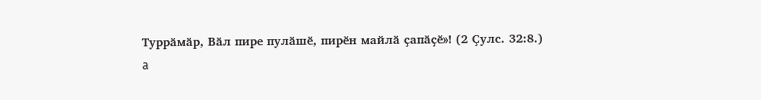Туррӑмӑр, Вӑл пире пулӑшӗ, пирӗн майлӑ ҫапӑҫӗ»! (2 Ҫулс. 32:8.)
a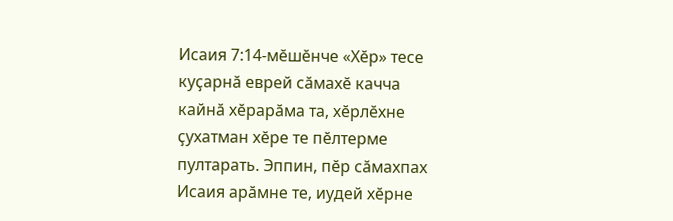Исаия 7:14-мӗшӗнче «Хӗр» тесе куҫарнӑ еврей сӑмахӗ качча кайнӑ хӗрарӑма та, хӗрлӗхне ҫухатман хӗре те пӗлтерме пултарать. Эппин, пӗр сӑмахпах Исаия арӑмне те, иудей хӗрне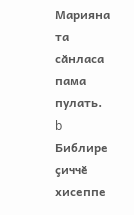Марияна та сӑнласа пама пулать.
b Библире ҫиччӗ хисеппе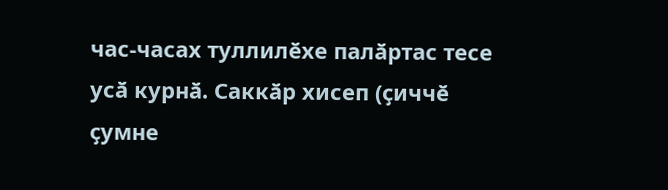час-часах туллилӗхе палӑртас тесе усӑ курнӑ. Саккӑр хисеп (ҫиччӗ ҫумне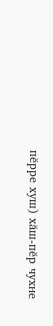пӗрре хуш) хӑш-пӗр чухне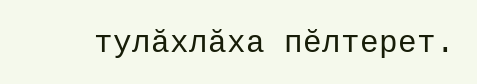тулӑхлӑха пӗлтерет.